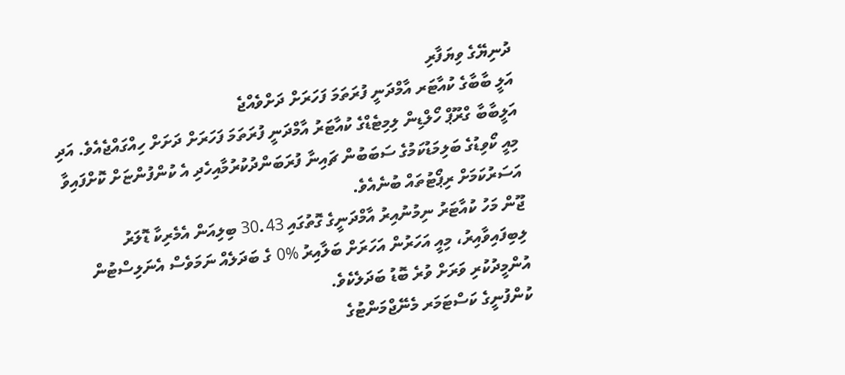ދުނިޔޭގެ ވިޔަފާރި
އަލީ ބާބާގެ ކުއާޓަރ އާމްދަނީ ފުރަތަމަ ފަހަރަށް ދަށްވެއްޖެ
އަލީބާބާ ގްރޫޕް ހޯލްޑިން ލިމިޓެޑްގެ ކުއާޓަރު އާމްދަނީ ފުރަތަމަ ފަހަރަށް ދަށަށް ހިއްގައްޖެއެވެ. އަދި މިއީ ކޯވިޑުގެ ބަލިމަޑުކަމުގެ ސަބަބުން ޗައިނާ ފުރަބަންދުކުރުމާއިހެދި އެ ކުންފުންޏަށް ކޮށްފައިވާ އަސަރުކަމަށް ރިޕޯޓުތައް ބުނެއެވެ.
ޖޫން މަހު ކުއާޓަރު ނިމުނުއިރު އާމްދަނީގެ ގޮތުގައި 30.43 ބިލިއަން އެމެރިކާ ޑޮލަރު ލިބިފައިވާއިރު، މިއީ އަހަރުން އަހަރަށް ބަލާއިރު %0 ގެ ބަދަލެއް ނަމަވެސް އެނަލިސްޓުން އުންމީދުކުރި ވަރަށް ވުރެ ބޮޑު ބަދަލެކެވެ.
ކުންފުނީގެ ކަސްޓަމަރ މެނޭޖްމަންޓުގެ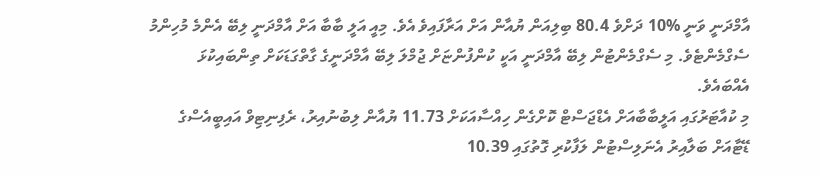އާމްދަނީ ވަނީ %10 ދަށްވެ 80.4 ބިލިއަން ޔުއާން އަށް އަރާފައިވެ އެވެ. މިއީ އަލީ ބާބާ އަށް އާމްދަނީ ލިބޭ އެންމެ މުހިންމު ސެގްމެންޓެވެ. މި ސެގްމެންޓުން ލިބޭ އާމްދަނީ އަކީ ކުންފުންޏަށް ޖުމްލަ ލިބޭ އާމްދަނީގެ ގާތްގަޑަކަށް ތިންބައިކުޅަ އެއްބައެވެ.
މި ކުއާޓަރުގައި އަލީބާބާއަށް އެޑްޖަސްޓް ކޮށްގެން ހިއްސާއަކަށް 11.73 ޔުއާން ލިބުނުއިރު، ރެފިނިޓިވް އައިބީއެސްގެ ޑޭޓާއަށް ބަލާއިރު އެނަލިސްޓުން ލަފާކުރި ގޮތުގައި 10.39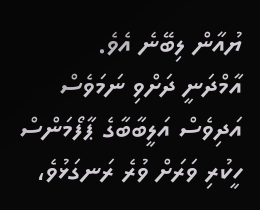ޔުއާން ލިބޭނެ އެވެ.
އާމްދަނީ ދަށްވި ނަމަވެސް އަދިވެސް އަލީބާބާގެ ޕާފޯމަންސް ހީކުރި ވަރަށް ވުރެ ރަނގަޅުވެ،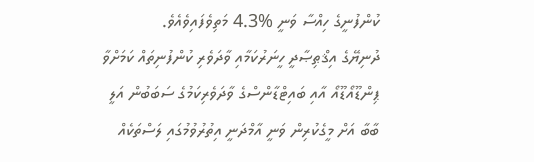ކުންފުނީގެ ހިއްސާ ވަނީ %4.3 މަތިވެފައިވެއެވެ.
ދުނިޔޭގެ އިޤްޠިޞާދީ ހީނަރުކަމާއި ވާދަވެރި ކުންފުނިތައް ކަމަށްވާ ޕިންޑޫއޯޑޫއޯ އާއި ބައިޓްޑާންސްގެ ވާދަވެރިކަމުގެ ސަބަބުން އަލީ ބާބާ އަށް މީގެކުރިން ވަނީ އާމްދަނީ އިތުރުވުމުގައި ލަސްތަކެއް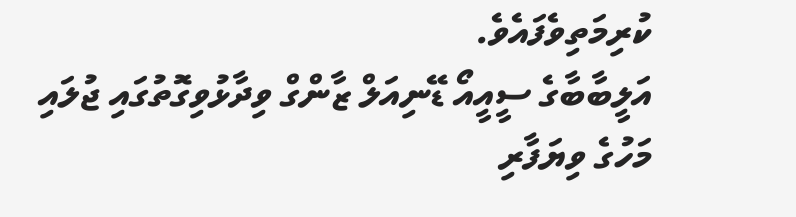ކުރިމަތިވެފައެވެ.
އަލީބާބާގެ ސީއީއޯ ޑޭނިއަލް ޒާންގް ވިދާޅުވިގޮތުގައި ޖުލައި މަހުގެ ވިޔަފާރި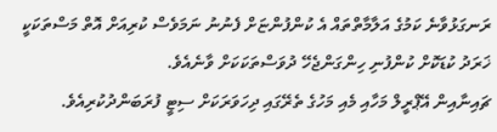ރަނގަޅުވާނެ ކަމުގެ އަލާމާތްތައް އެ ކުންފުންޏަށް ފެނުނު ނަމަވެސް ކުރިއަށް އޮތް މަސްތަކަކީ ޚަރަދު ކުޑަކޮށް ކުންފުނި ހިންގަންޖެހޭ ދުވަސްތަކަކަށް ވާނެއެވެ.
ޗައިނާއިން އޭޕްރީލް މަހާއި މެއި މަހުގެ ތެރޭގައި ދިހަވަރަކަށް ސިޓީ ފުރަބަންދުކުރިއެވެ.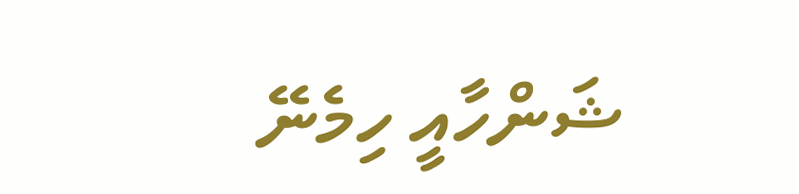ޝަންހާއީ ހިމެނޭ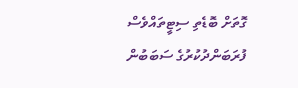ގޮތަށް ބޮޑެތި ސިޓީތައްވެސް ފުރަބަންދުކުރުގެ ސަބަބުން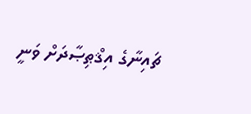ޗައިނާގެ އިޤްޠިޞާދަށް ވަނީ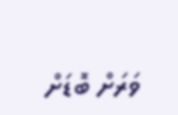ވަރަށް ބޮޑަށް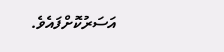އަސަރުކޮށްފައެވެ.